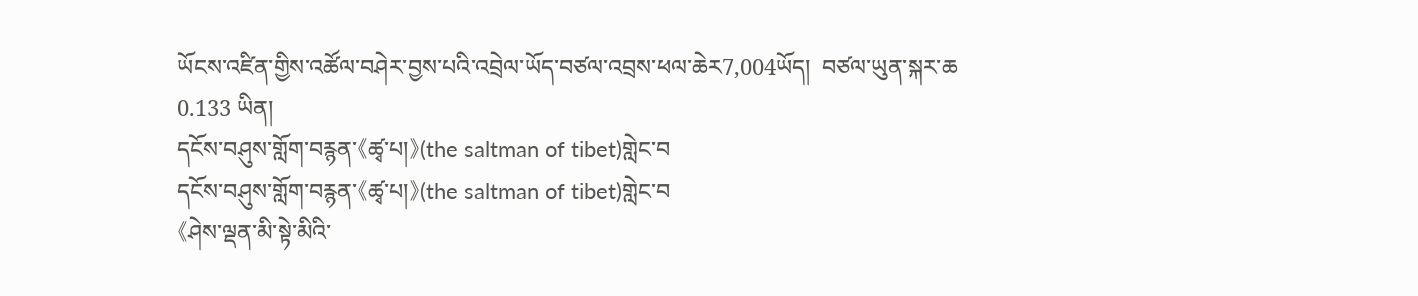ཡོངས་འཛིན་གྱིས་འཚོལ་བཤེར་བྱས་པའི་འབྲེལ་ཡོད་བཙལ་འབྲས་ཕལ་ཆེར7,004ཡོད།  བཙལ་ཡུན་སྐར་ཆ 0.133 ཡིན།
དངོས་བཤུས་གློག་བརྙན་《ཚྭ་པ།》(the saltman of tibet)གླེང་བ
དངོས་བཤུས་གློག་བརྙན་《ཚྭ་པ།》(the saltman of tibet)གླེང་བ
《ཤེས་ལྡན་མི་སྟེ་མིའི་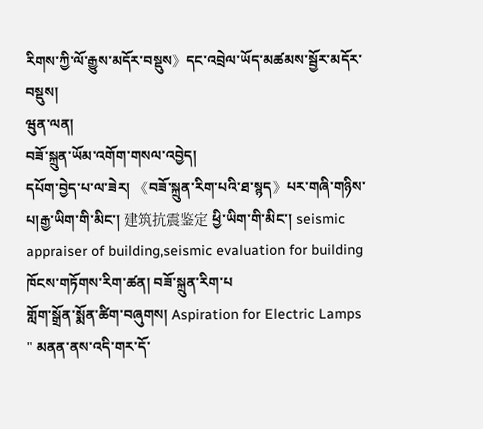རིགས་ཀྱི་ལོ་རྒྱུས་མདོར་བསྡུས》དང་འབྲེལ་ཡོད་མཚམས་སྦྱོར་མདོར་བསྡུས།
ཝུན་ལན།
བཟོ་སྐྲུན་ཡོམ་འགོག་གསལ་འབྱེད།
དཔོག་བྱེད་པ་ལ་ཟེར། 《བཟོ་སྐྲུན་རིག་པའི་ཐ་སྙད》པར་གཞི་གཉིས་པ།རྒྱ་ཡིག་གི་མིང་། 建筑抗震鉴定 ཕྱི་ཡིག་གི་མིང་། seismic appraiser of building,seismic evaluation for building ཁོངས་གཏོགས་རིག་ཚན། བཟོ་སྐྲུན་རིག་པ
གློག་སྒྲོན་སྨོན་ཚིག་བཞུགས། Aspiration for Electric Lamps
" མནན་ནས་འདི་གར་དོ་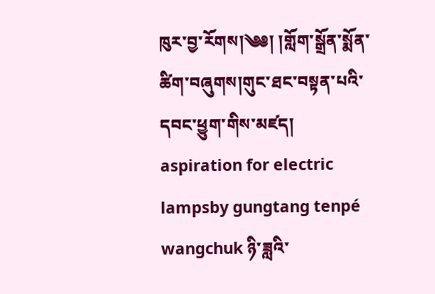ཁུར་བྱ་རོགས།༄༅། །གློག་སྒྲོན་སྨོན་ཚིག་བཞུགས།གུང་ཐང་བསྟན་པའི་དབང་ཕྱུག་གིས་མཛད། aspiration for electric lampsby gungtang tenpé wangchuk ཉི་ཟླའི་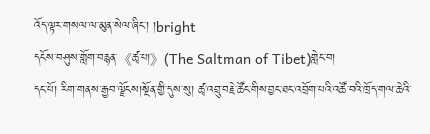འོད་ལྟར་གསལ་ལ་མུན་སེལ་ཞིང་། །bright
དངོས་བཤུས་གློག་བརྙན་《ཚྭ་པ།》(The Saltman of Tibet)གླེང་བ།
དང་པོ། རིག་གནས་རྒྱབ་ལྗོངས།སྔོན་གྱི་དུས་སུ། ཚྭ་འབྲུ་བརྗེ་ཚོང་གིས་བྱང་ཐང་འབྲོག་པའི་འཚོ་བའི་ཁྲོད་གལ་ཆེའི་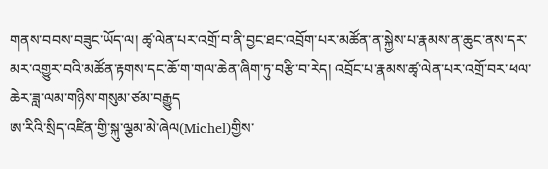གནས་བབས་བཟུང་ཡོད་ལ། ཚྭ་ལེན་པར་འགྲོ་བ་ནི་བྱང་ཐང་འབྲོག་པར་མཚོན་ན་སྐྱེས་པ་རྣམས་ན་ཆུང་ནས་དར་མར་འགྱུར་བའི་མཚོན་རྟགས་དང་ཆོ་ག་གལ་ཆེན་ཞིག་ཏུ་བརྩི་བ་རེད། འབྲོང་པ་རྣམས་ཚྭ་ལེན་པར་འགྲོ་བར་ཕལ་ཆེར་ཟླ་ལམ་གཉིས་གསུམ་ཙམ་བརྒྱུད
ཨ་རིའི་སྲིད་འཛིན་གྱི་སྐུ་ལྕམ་མེ་ཞེལ(Michel)གྱིས་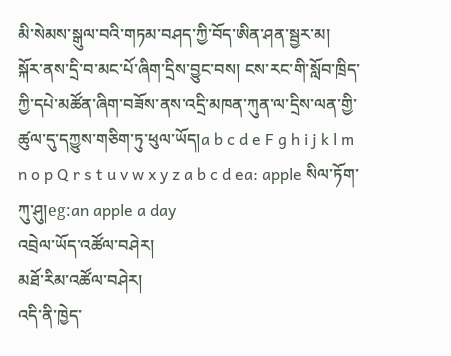མི་སེམས་སྒུལ་བའི་གཏམ་བཤད་ཀྱི་བོད་ཨིན་ཤན་སྦྱར་མ།
སྐོར་ནས་དྲི་བ་མང་པོ་ཞིག་དྲིས་བྱུང་བས། ངས་རང་གི་སློབ་ཁྲིད་ཀྱི་དཔེ་མཚོན་ཞིག་བཟོས་ནས་འདྲི་མཁན་ཀུན་ལ་དྲིས་ལན་གྱི་ཚུལ་དུ་དཀྱུས་གཅིག་ཏུ་ཕུལ་ཡོད།a b c d e F g h i j k l m n o p Q r s t u v w x y z a b c d ea: apple སིལ་ཏོག་ཀུ་ཤུ།eg:an apple a day
འབྲེལ་ཡོད་འཚོལ་བཤེར།
མཐོ་རིམ་འཚོལ་བཤེར།
འདི་ནི་ཁྱེད་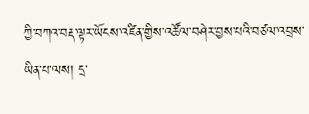ཀྱི་བཀའ་བརྡ་ལྟར་ཡོངས་འཛིན་གྱིས་འཚོལ་བཤེར་བྱས་པའི་བཙལ་འབྲས་ཡིན་པ་ལས། དྲ་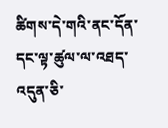ཚིགས་དེ་གའི་ནང་དོན་དང་ལྟ་ཚུལ་ལ་འཐད་འདུན་ཅི་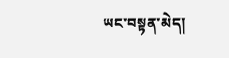ཡང་བསྟན་མེད།